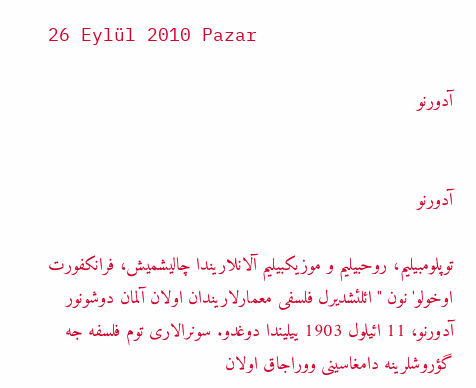26 Eylül 2010 Pazar

آدورنو


آدورنو

توپلومبیلیم، روحبیلیم و موزیکبیلیم آلانلاریندا چالیشمیش، فرانکفورت اوخولو'نون " ائلئشدیرل فلسفی معمارلاریندان اولان آلمان دوشونور آدورنو، 11 ائیلول 1903 ییلیندا دوغدو. سونرالاری توم فلسفه جه گؤروشلرینه دامغاسینی ووراجاق اولان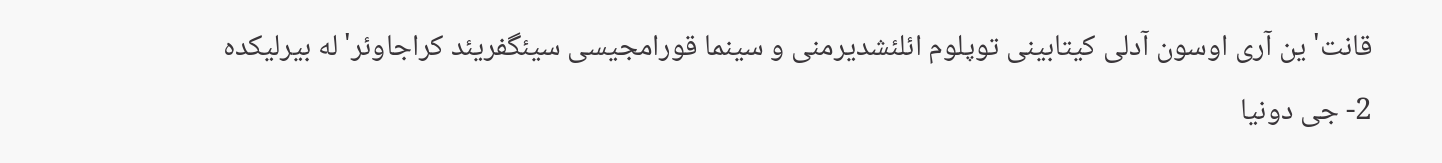قانت'ین آری اوسون آدلی کیتابینی توپلوم ائلئشدیرمنی و سینما قورامجیسی سیئگفریئد کراجاوئر'له بیرلیکده 2- جی دونیا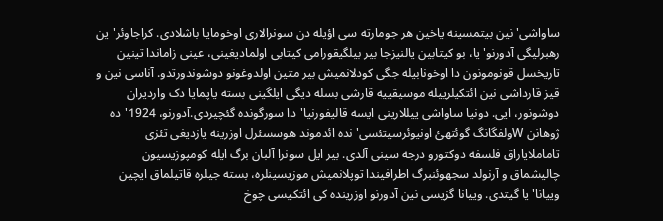ساواشی'نین بیتمسینه یاخین هر جومارته سی اؤیله دن سونرالاری اوخومایا باشلادی. کراجاوئر'ین رهبرلیگی آدورنو'یا، بو کیتابین یالنیزجا بیر بیلگیقورامی کیتابی اولمادیغینی، عینی زاماندا تینین تاریخسل قونومونون دا اوخونابیله جگی کودلانمیش بیر متین اولدوغونو دوشوندورتدو. آناسی نین و قیز قارداشی نین ائتکیلرییله موسیقییه قارشی بسله دیگی ایلگینی بسته یاپمایا دک واردیران دوشونور، ایی. دونیا ساواشی ییللارینی ایسه قالیفورنیا'دا سورگونده گئچیردی.آدورنو، 1924'ده ژوهانن Wولفگانگ گوئتهئ اونیوئرسیتئسی'نده ائدموند هوسسئرل اوزرینه یازدیغی تئزی تاماملایاراق فلسفه دوکتورو درجه سینی آلدی. بیر ایل سونرا آلبان برگ ایله کومپوزیسیون چالیشماق و آرنولد سجهوئنبرگ اطرافیندا توپلانمیش موزیسینلره، بسته جیلره قاتیلماق ایچین وییانا'یا گیتدی. وییانا گزیسی نین آدورنو اوزرینده کی ائتکیسی چوخ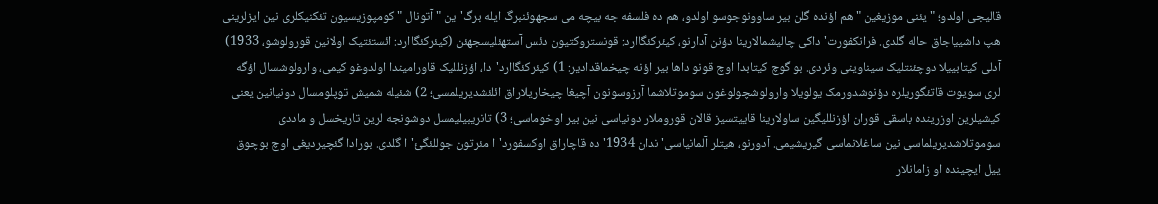قالیجی اولدو؛ " یئنی موزیغین " هم اؤنده گلن بیر ساوونوجوسو اولدو، هم ده فلسفه جه بیچه می سجهوئنبرگ ایله برگ'ین " آتونال " کومپوزیسیون تئکنیکلری نین ایزلرینی هپ داشییاجاق حاله گلدی. فرانکفورت'داکی چالیشمالارینا دؤنن آدارنو، کیئرکئگاارد: قونستروکتیون دئس آستهئلیسجهئن (کیئرکئگاارد: ائستئتیک اولانین قورولوشو، 1933) آدلی کیتابییلا دوچئنتلیک سیناوینی وئردی. بو گوچ کیتابدا اوچ قونو داها بیر اؤنه چیخماقدادیر: 1) کیئرکئگاارد'دا، اؤزنللیک قاورامیندا اولدوغو کیمی، وارولوشسال اؤگه لری سویوت قاتئگوریلره دؤنوشدورمک یولویلا وارولوشچولوغون سوموتلاشما آرزوسونون آچیغا چیخاریلاراق ائلئشدیریلمسی؛ 2) شئیله شمیش توپلومسال دونیانین یعنی کیشیلرین اوزرینده باسقی قوران اؤزنللیگین ساولارینا قاییتسیز قالان قوروملار دونیاسی نین بیر اوخوماسی؛ 3) تانریبیلیمسل دوشونجه لرین تاریخسل و ماددی سوموتلاشدیریلماسی نین ساغلانماسی گیریشیمی. آدورنو، هیتلر آلمانیاسی'ندان 1934'ده قاچاراق اوکسفورد'ا مئرتون جوللئگئ'ا گلدی. بورادا گئچیردیغی اوچ بوچوق ییل ایچینده او زامانلار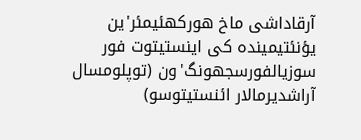آرقاداشی ماخ هورکهئیمئر'ین یؤنئتیمینده کی اینستیتوت فور سوزیالفورسجهونگ'ون (توپلومسال آراشدیرمالار ائنستیتوسو)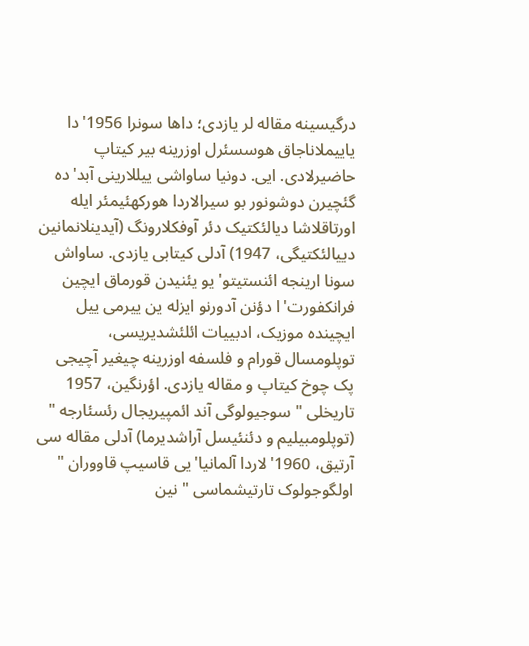درگیسینه مقاله لر یازدی؛ داها سونرا 1956'دا یاییملاناجاق هوسسئرل اوزرینه بیر کیتاپ حاضیرلادی. ایی. دونیا ساواشی ییللارینی آبد'ده گئچیرن دوشونور بو سیرالاردا هورکهئیمئر ایله اورتاقلاشا دیالئکتیک دئر آوفکلارونگ (آیدینلانمانین دییالئکتیگی، 1947) آدلی کیتابی یازدی. ساواش سونا ارینجه ائنستیتو'یو یئنیدن قورماق ایچین فرانکفورت'ا دؤنن آدورنو ایزله ین ییرمی ییل ایچینده موزیک، ادبییات ائلئشدیریسی، توپلومسال قورام و فلسفه اوزرینه چیغیر آچیجی پک چوخ کیتاپ و مقاله یازدی. اؤرنگین، 1957 تاریخلی " سوجیولوگی آند ائمپیریجال رئسئارجه " (توپلومبیلیم و دئنئیسل آراشدیرما) آدلی مقاله سی آرتیق، 1960'لاردا آلمانیا'یی قاسیپ قاووران " اولگوجولوک تارتیشماسی " نین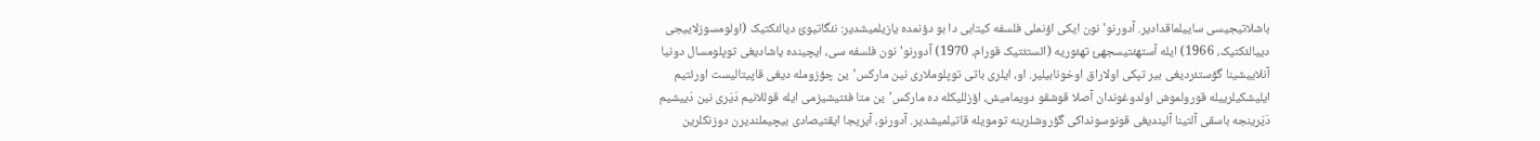باشلاتیجیسی ساییلماقدادیر. آدورنو'نون ایکی اؤنملی فلسفه کیتابی دا بو دؤنمده یازیلمیشدیر: نئگاتیوئ دیالئکتیک (اولومسوزلاییجی دییالئکتیک، 1966) ایله آستهئتیسجهئ تهئوریه (ائستئتیک قورام، 1970) آدورنو'نون فلسفه سی، ایچینده یاشادیغی توپلومسال دونیا آنلاییشینا گؤستئردیغی بیر تپکی اولاراق اوخونابیلیر. او، ایلری باتی توپلوملاری نین مارکس'ین چؤزومله دیغی قاپیتالیست اورئتیم ایلیشکیلرییله قورولموش اولدوغوندان آصلا قوشقو دویمامیش، اؤزللیکله ده مارکس'ین متا فئتیشیزمی ایله قوللانیم دَیَری نین دَییشیم دَیَرینجه باسقی آلتینا آلیندیغی قونوسونداکی گؤروشلرینه تومویله قاتیلمیشدیر. آدورنو، آیریجا ایقتیصادی بیچیملندیرن دوزنکلرین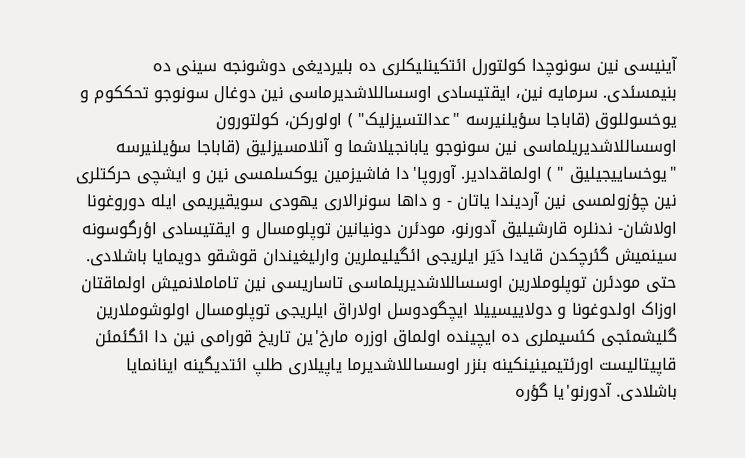آینیسی نین سونوچدا کولتورل ائتکینلیکلری ده بلیردیغی دوشونجه سینی ده بنیمسئدی. سرمایه نین، ایقتیسادی اوسساللاشدیرماسی نین دوغال سونوجو تحککوم و یوخسوللوق (قاباجا سؤیلنیرسه "عدالتسیزلیک" ) اولورکن، کولتورون اوسساللاشدیریلماسی نین سونوجو یابانجیلاشما و آنلامسیزلیق (قاباجا سؤیلنیرسه "یوخساییجیلیق " ) اولماقدادیر. آوروپا'دا فاشیزمین یوکسلمسی نین و ایشچی حرکتلری نین چؤزولمسی نین آردیندا یاتان - و داها سونرالاری یهودی سویقیریمی ایله دوروغونا اولاشان- ندنلره قارشیلیق آدورنو، مودئرن دونیانین توپلومسال و ایقتیسادی اؤرگوسونه سینمیش گئرچکدن قایدا دَیَر ایلریجی ائگیلیملرین وارلیغیندان قوشقو دویمایا باشلادی. حتی مودئرن توپلوملارین اوسساللاشدیریلماسی تاساریسی نین تاماملانمیش اولماقتان اوزاک اولدوغونا و دولاییسییلا ایچگودوسل اولاراق ایلریجی توپلومسال اولوشوملارین گلیشمئجی کئسیملری ده ایچینده اولماق اوزره مارخ'ین تاریخ قورامی نین دا ائگئمئن قاپیتالیست اورئتیمینینکینه بنزر اوسساللاشدیرما یاپیلاری طلپ ائتدیگینه اینانمایا باشلادی. آدورنو'یا گؤره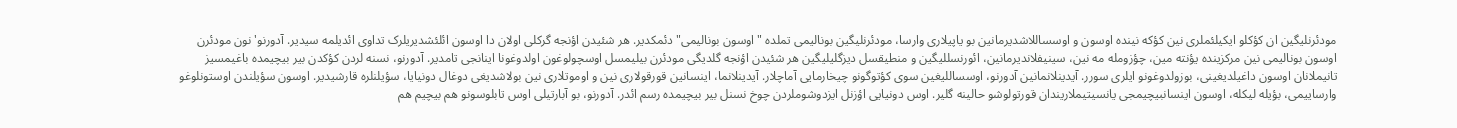مودئرنلیگین ان کؤکلو ایکیلئملری نین کؤکه نینده اوسون و اوسساللاشدیرمانین بو یاپیلاری وارسا، مودئرنلیگین بونالیمی تملده "اوسون بونالیمی" دئمکدیر. هر شئیدن اؤنجه گرکلی اولان دا اوسون ائلئشدیریلرک تداوی ائدیلمه سیدیر. آدورنو'نون مودئرن اوسون بونالیمی نین مرکزینده یؤنته مین، چؤزومله مه نین، سینیفلاندیرمانین، ائورنسللیگین و منطیقسل دیزگلیلیگین هر شئیدن اؤنجه گلدیگی مودئرن بیلیمسل اوسچولوغون اولدوغونا اینانجی تامدیر. آدورنو، نسنه لردن کؤکدن بیر بیچیمده باغیمسیز تانیملانان اوسون داغیلدیغینی، بوزولدوغونو ایلری سورر. آیدینلانمانین آدورنو، اوسساللیغین سوی کؤتوگونو چیخارمایی آماچلار. آیدینلانما، اینسانین قورقولاری نین و اوموتلاری نین بولاشدیغی دوغال دونیایا، سؤیلنلره قارشیدیر. اوسون سؤیلندن اوستونلوغو وارساییمی، بؤیله لیکله، اوسون اینسانبیچیمجی یانسیتیملاریندان قورتولوشو حالینه گلیر. اوس دونیایی اؤزنل ایزدوشوملردن چوخ نسنل بیر بیچیمده رسم ائدر. آدورنو، بو آبارتیلی اوس تابلوسونو هم بیچیم هم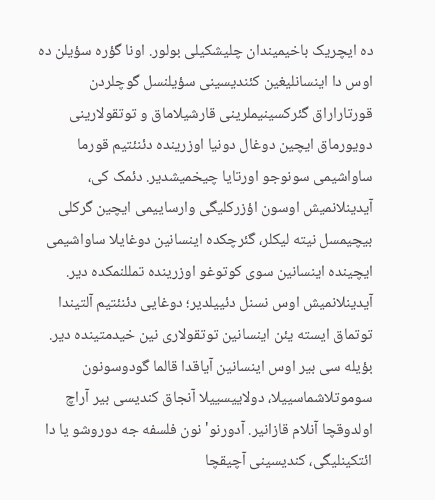ده ایچریک باخیمیندان چلیشکیلی بولور. اونا گؤره سؤیلن ده اوس دا اینسانلیغین کئندیسینی سؤیلنسل گوچلردن قورتاراراق گئرکسینیملرینی قارشیلاماق و توتقولارینی دویورماق ایچین دوغال دونیا اوزرینده دئنئتیم قورما ساواشیمی سونوجو اورتایا چیخمیشدیر. دئمک کی، آیدینلانمیش اوسون اؤزرکلیگی وارساییمی ایچین گرکلی بیچیمسل نیته لیکلر، گئرچکده اینسانین دوغایلا ساواشیمی ایچینده اینسانین سوی کوتوغو اوزرینده تمللنمکده دیر. آیدینلانمیش اوس نسنل دئییلدیر؛ دوغایی دئنئتیم آلتیندا توتماق ایسته یئن اینسانین توتقولاری نین خیدمتینده دیر. بؤیله سی بیر اوس اینسانین آیاقدا قالما گودوسونون سوموتلاشماسییلا، دولاییسییلا آنجاق کندیسی بیر آراچ اولدوقچا آنلام قازانیر. آدورنو'نون فلسفه جه دوروشو یا دا ائتکینلیگی، کندیسینی آچیقچا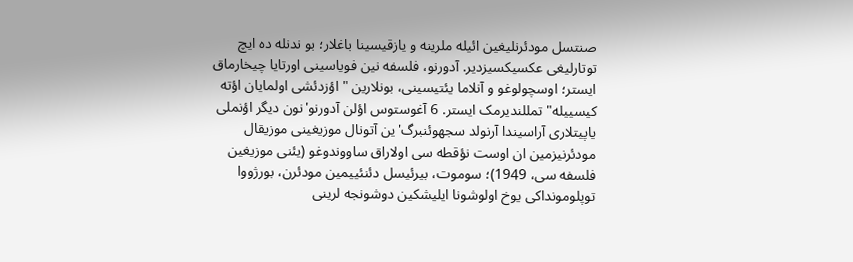صنتسل مودئرنلیغین ائیله ملرینه و یازقیسینا باغلار؛ بو ندنله ده ایچ توتارلیغی عکسیکسیزدیر. آدورنو، فلسفه نین فویاسینی اورتایا چیخارماق ایستر؛ اوسچولوغو و آنلاما یئتیسینی، بونلارین " اؤزدئشی اولمایان اؤته کیسییله" تمللندیرمک ایستر. 6 آغوستوس اؤلن آدورنو'نون دیگر اؤنملی یاپیتلاری آراسیندا آرنولد سجهوئنبرگ'ین آتونال موزیغینی موزیقال مودئرنیزمین ان اوست نؤقطه سی اولاراق ساووندوغو (یئنی موزیغین فلسفه سی، 1949)؛ سوموت، بیرئیسل دئنئییمین مودئرن، بورژووا توپلومونداکی یوخ اولوشونا ایلیشکین دوشونجه لرینی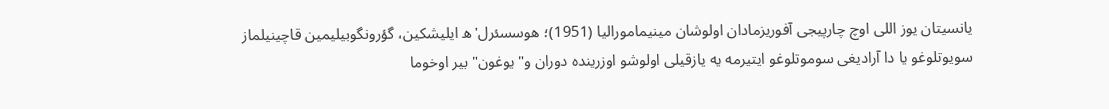یانسیتان یوز اللی اوچ چارپیجی آفوریزمادان اولوشان مینیمامورالیا (1951)؛ هوسسئرل'ه ایلیشکین، گؤرونگوبیلیمین قاچینیلماز سویوتلوغو یا دا آرادیغی سوموتلوغو ایتیرمه یه یازقیلی اولوشو اوزرینده دوران و" یوغون" بیر اوخوما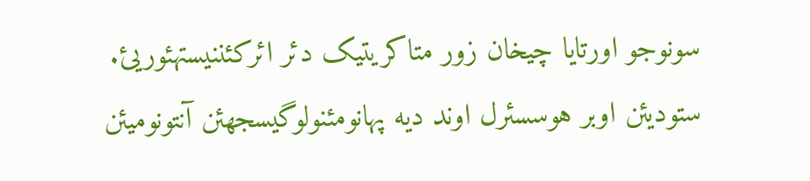سونوجو اورتایا چیخان زور متاکریتیک دئر ائرکئننیستهئوریئ. ستودیئن اوبر هوسسئرل اوند دیه پهانومئنولوگیسجهئن آنتونومیئن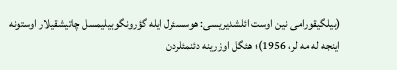(بیلگیقورامی نین اوست ائلشدیریسی: هوسسئرل ایله گؤرونگوبیلیمسل چاتیشقیلار اوستونه اینجه له مه لر، 1956)؛ هئگل اوزرینه دئنمئلردن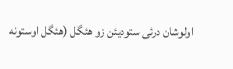اولوشان درئی ستودیئن زو هئگل (هئگل اوستونه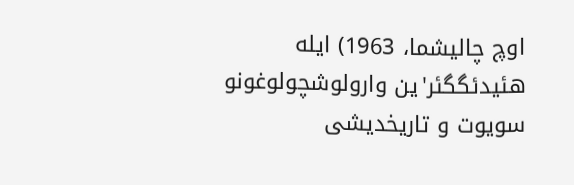اوچ چالیشما، 1963) ایله هئیدئگگئر'ین وارولوشچولوغونو سویوت و تاریخدیشی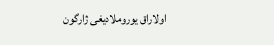اولاراق یوروملادیغی ژارگون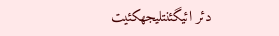دئر ائیگئنتلیجهکئیت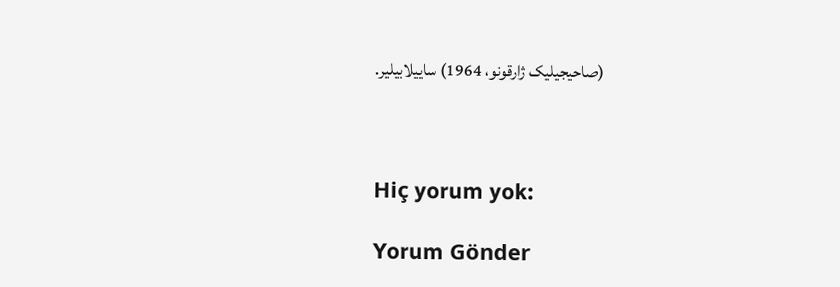(صاحیجیلیک ژارقونو، 1964) ساییلابیلیر.



Hiç yorum yok:

Yorum Gönder